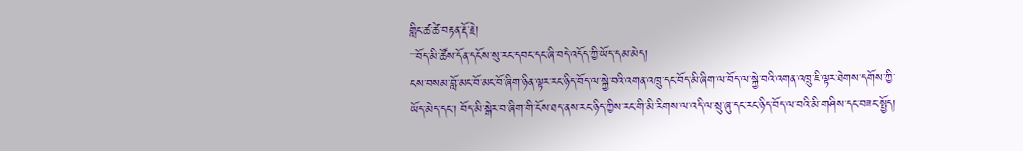གླིང་ཚ་ཚེ་བརྟན་རྡོ་རྗེ།
་་་བོད་མི་ཚོས་དོན་དངོས་སུ་རང་དབང་དང་ཞི་བདེ་འདོད་ཀྱི་ཡོད་དམ་མེད།
ངས་བསམ་བློ་མང་བོ་མང་བོ་ཞིག་ཉིན་ལྟར་རང་ཉིད་བོད་ལ་སྐྱེ་བའི་འགན་འཁྲུ་དང་བོད་མི་ཞིག་ལ་བོད་ལ་སྐྱེ་བའི་འགན་འཁྲུ་ཇི་ལྟར་ཐེགས་དགོས་ཀྱི་ཡོད་མེད་དང་། བོད་མི་སྒེར་བ་ཞིག་གི་ངོས་ཐད་ནས་རང་ཉིད་ཀྱིས་རང་གི་མི་རིགས་ལ་འདི་ལ་སྲུ་ཞུ་དང་རང་ཉིད་བོད་ལ་བའི་མི་གཤིས་དང་བཟང་སྤྱོད།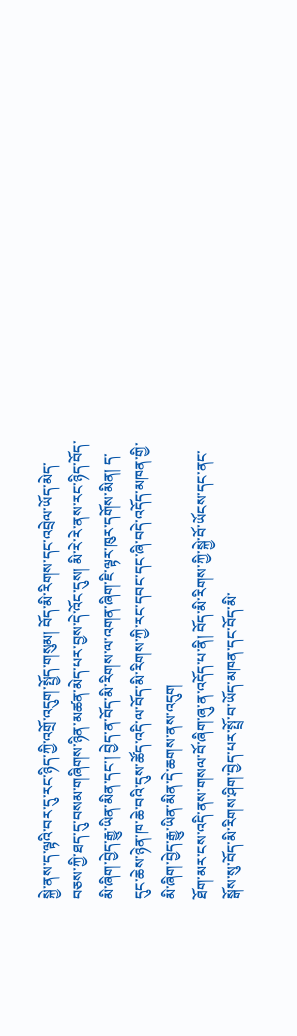སྐྱེ་ནས་ད་ལྟའི་བར་དུ་རང་ཉིད་ཀྱི་འགྲོ་འདུག་སྤྱོད་གསུམ། བོད་མི་རིགས་དང་འབྲེལ་ཡོད་མེད་བཅས་ཀྱི་ཐད་དུ་བསམ་གཞིགས་ཉིན་མཚན་མེད་པར་བྱས་དེ་འོང་དུས། མི་རེ་རེ་ནས་རང་ཉིད་བོད་མི་ཞིག་བྱེད་རྒྱུ་ཡིན་མིན་དང་། བྱེད་ན་བོད་མི་རིགས་ལ་འགན་ཞིག་ཇི་ལྟར་ཁུར་དགོས་མིན། ད་དུང་ཆེས་ཉེན་ཁ་ཆེ་བའི་དུས་ཚོད་འདི་ལ་བོད་མི་རིགས་ཀྱི་རང་དབང་དང་ཞི་བདེ་འདོད་མཁན་གྱི་མི་ཞིག་བྱེད་རྒྱུ་ཡིན་མིན་དེ་ཆགས་ནས་འདུག
ཐོག་མར་ངས་འདི་ནས་གསལ་བོ་ཞིག་ཞུ་ན་འདོད་པ་ནི། བོད་མི་རིགས་ཀྱི་སྐྱེ་བོ་ཡོངས་དང་ནང་སྒོས་སུ་བོད་མི་རིགས་ཤིག་བྱེད་པར་སྤྲོ་བ་ཡོད་མཁན་དང་བོད་མི་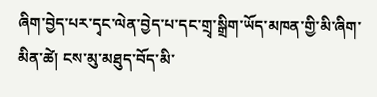ཞིག་བྱེད་པར་དྭང་ལེན་བྱེད་པ་དང་གྲྭ་སྒྲིག་ཡོད་མཁན་གྱི་མི་ཞིག་མིན་ཚེ། ངས་མུ་མཐུད་བོད་མི་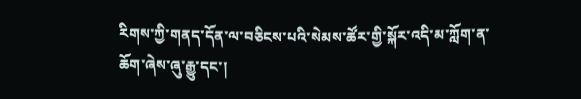རིགས་ཀྱི་གནད་དོན་ལ་བཅིངས་པའི་སེམས་ཚོར་གྱི་སྐོར་འདི་མ་ཀློག་ན་ཆོག་ཞེས་ཞུ་རྒྱུ་དང་།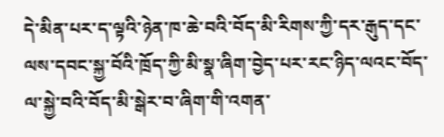དེ་མིན་པར་ད་ལྟའི་ཉེན་ཁ་ཆེ་བའི་བོད་མི་རིགས་ཀྱི་དར་རྒུད་དང་ལས་དབང་སྐྱ་བོའི་ཁྲོད་ཀྱི་མི་སྣ་ཞིག་བྱེད་པར་རང་ཉིད་ལའང་བོད་ལ་སྐྱེ་བའི་བོད་མི་སྒེར་བ་ཞིག་གི་འགན་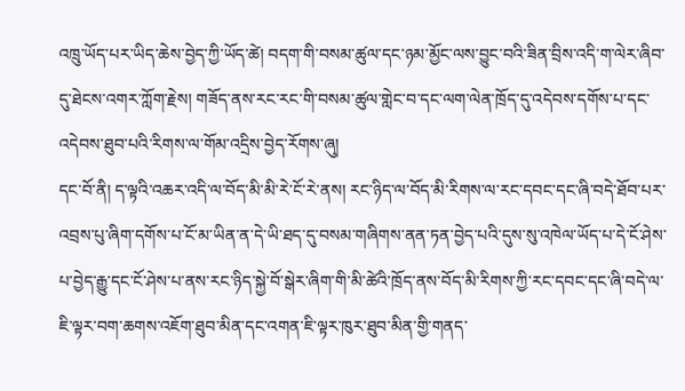འཁྲུ་ཡོད་པར་ཡིད་ཆེས་བྱེད་ཀྱི་ཡོད་ཚེ། བདག་གི་བསམ་ཚུལ་དང་ཉམ་མྱོང་ལས་བྱུང་བའི་ཟིན་བྲིས་འདི་ག་ལེར་ཞིབ་དུ་ཐེངས་འགར་ཀློག་རྗེས། གཟོད་ནས་རང་རང་གི་བསམ་ཚུལ་གླེང་བ་དང་ལག་ལེན་ཁྲོད་དུ་འདེབས་དགོས་པ་དང་འདེབས་ཐུབ་པའི་རིགས་ལ་གོམ་འདྲིས་བྱེད་རོགས་ཞུ།
དང་བོ་ནི། ད་ལྟའི་འཆར་འདི་ལ་བོད་མི་མི་རེ་ངོ་རེ་ནས། རང་ཉིད་ལ་བོད་མི་རིགས་ལ་རང་དབང་དང་ཞི་བདེ་ཐོབ་པར་འབྲས་པུ་ཞིག་དགོས་པ་ངོ་མ་ཡིན་ན་དེ་ཡི་ཐད་དུ་བསམ་གཞིགས་ནན་ཏན་བྱེད་པའི་དུས་སུ་འཁེལ་ཡོད་པ་དེ་ངོ་ཤེས་པ་བྱེད་རྒྱུ་དང་ངོ་ཤེས་པ་ནས་རང་ཉིད་སྐྱེ་བོ་སྒེར་ཞིག་གི་མི་ཚེའི་ཁྲོད་ནས་བོད་མི་རིགས་ཀྱི་རང་དབང་དང་ཞི་བདེ་ལ་ཇི་ལྟར་བག་ཆགས་འཇོག་ཐུབ་མིན་དང་འགན་ཇི་ལྟར་ཁུར་ཐུབ་མིན་གྱི་གནད་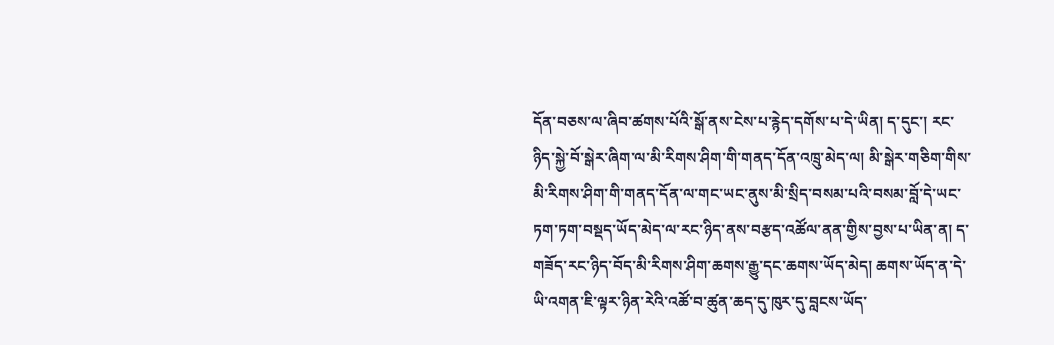དོན་བཅས་ལ་ཞིབ་ཚགས་པོའི་སྒོ་ནས་ངེས་པ་རྙེད་དགོས་པ་དེ་ཡིན། ད་དུང་། རང་ཉིད་སྐྱེ་བོ་སྒེར་ཞིག་ལ་མི་རིགས་ཤིག་གི་གནད་དོན་འཁྲུ་མེད་ལ། མི་སྒེར་གཅིག་གིས་མི་རིགས་ཤིག་གི་གནད་དོན་ལ་གང་ཡང་ནུས་མི་སྲིད་བསམ་པའི་བསམ་བློ་དེ་ཡང་ཏག་ཏག་བསྡད་ཡོད་མེད་ལ་རང་ཉིད་ནས་བརྩད་འཚོལ་ནན་གྱིས་བྱས་པ་ཡིན་ན། ད་གཟོད་རང་ཉིད་བོད་མི་རིགས་ཤིག་ཆགས་རྒྱུ་དང་ཆགས་ཡོད་མེད། ཆགས་ཡོད་ན་དེ་ཡི་འགན་ཇི་ལྟར་ཉིན་རེའི་འཚོ་བ་ཚུན་ཆད་དུ་ཁུར་དུ་བླངས་ཡོད་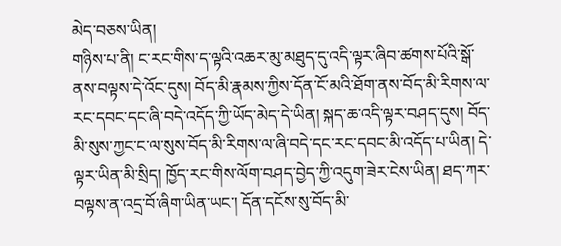མེད་བཅས་ཡིན།
གཉིས་པ་ནི། ང་རང་གིས་ད་ལྟའི་འཆར་མུ་མཐུད་དུ་འདི་ལྟར་ཞིབ་ཚགས་པོའི་སྒོ་ནས་བལྟས་དེ་འོང་དུས། བོད་མི་རྣམས་ཀྱིས་དོན་ངོ་མའི་ཐོག་ནས་བོད་མི་རིགས་ལ་རང་དབང་དང་ཞི་བདེ་འདོད་ཀྱི་ཡོད་མེད་དེ་ཡིན། སྐད་ཆ་འདི་ལྟར་བཤད་དུས། བོད་མི་སུས་ཀྱང་ང་ལ་སུས་བོད་མི་རིགས་ལ་ཞི་བདེ་དང་རང་དབང་མི་འདོད་པ་ཡིན། དེ་ལྟར་ཡིན་མི་སྲིད། ཁྱོད་རང་གིས་ལོག་བཤད་བྱེད་ཀྱི་འདུག་ཟེར་ངེས་ཡིན། ཐད་ཀར་བལྟས་ན་འདྲ་བོ་ཞིག་ཡིན་ཡང་། དོན་དངོས་སུ་བོད་མི་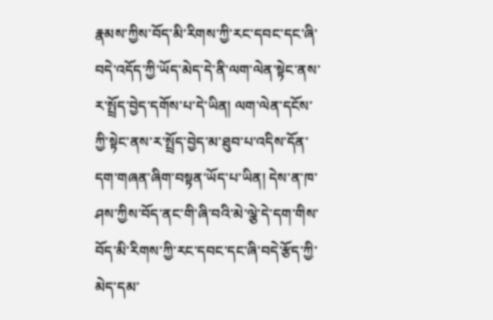རྣམས་ཀྱིས་བོད་མི་རིགས་ཀྱི་རང་དབང་དང་ཞི་བདེ་འདོད་ཀྱི་ཡོད་མེད་དེ་ནི་ལག་ལེན་སྟེང་ནས་ར་སྤྲོད་བྱེད་དགོས་པ་དེ་ཡིན། ལག་ལེན་དངོས་ཀྱི་སྟེང་ནས་ར་སྤྲོད་བྱེད་མ་ཐུབ་པ་འདིས་དོན་དག་གཞན་ཞིག་བསྟན་ཡོད་པ་ཡིན། དེས་ན་ཁ་ཤས་ཀྱིས་བོད་ནང་གི་ཞི་བའི་མེ་ལྕེ་དེ་དག་གིས་བོད་མི་རིགས་ཀྱི་རང་དབང་དང་ཞི་བདེ་རྩོད་ཀྱི་མེད་དམ་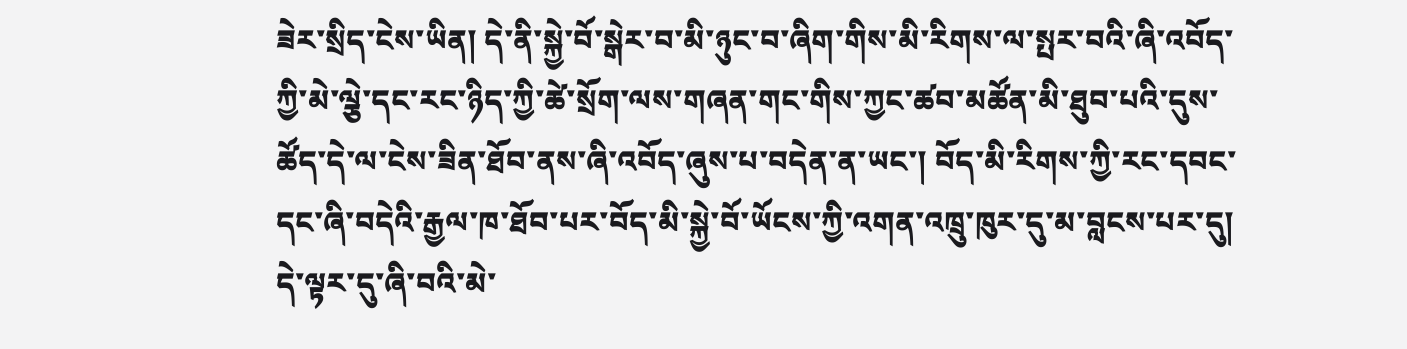ཟེར་སྲིད་ངེས་ཡིན། དེ་ནི་སྐྱེ་བོ་སྒེར་བ་མི་ཉུང་བ་ཞིག་གིས་མི་རིགས་ལ་སྤར་བའི་ཞི་འབོད་ཀྱི་མེ་ལྕེ་དང་རང་ཉིད་ཀྱི་ཚེ་སྲོག་ལས་གཞན་གང་གིས་ཀྱང་ཚབ་མཚོན་མི་ཐུབ་པའི་དུས་ཚོད་དེ་ལ་ངེས་ཟིན་ཐོབ་ནས་ཞི་འབོད་ཞུས་པ་བདེན་ན་ཡང་། བོད་མི་རིགས་ཀྱི་རང་དབང་དང་ཞི་བདེའི་རྒྱལ་ཁ་ཐོབ་པར་བོད་མི་སྐྱེ་བོ་ཡོངས་ཀྱི་འགན་འཁྲུ་ཁུར་དུ་མ་བླངས་པར་དུ། དེ་ལྟར་དུ་ཞི་བའི་མེ་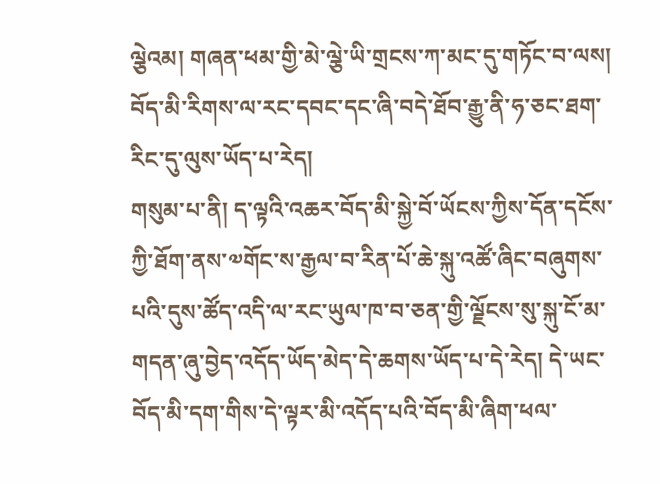ལྕེའམ། གཞན་ཕམ་གྱི་མེ་ལྕེ་ཡི་གྲངས་ཀ་མང་དུ་གཏོང་བ་ལས། བོད་མི་རིགས་ལ་རང་དབང་དང་ཞི་བདེ་ཐོབ་རྒྱུ་ནི་ཧ་ཅང་ཐག་རིང་དུ་ལུས་ཡོད་པ་རེད།
གསུམ་པ་ནི། ད་ལྟའི་འཆར་བོད་མི་སྐྱེ་བོ་ཡོངས་ཀྱིས་དོན་དངོས་ཀྱི་ཐོག་ནས་༧གོང་ས་རྒྱལ་བ་རིན་པོ་ཆེ་སྐུ་འཚོ་ཞིང་བཞུགས་པའི་དུས་ཚོད་འདི་ལ་རང་ཡུལ་ཁ་བ་ཅན་གྱི་ལྗོངས་སུ་སྐུ་ངོ་མ་གདན་ཞུ་བྱེད་འདོད་ཡོད་མེད་དེ་ཆགས་ཡོད་པ་དེ་རེད། དེ་ཡང་བོད་མི་དག་གིས་དེ་ལྟར་མི་འདོད་པའི་བོད་མི་ཞིག་ཕལ་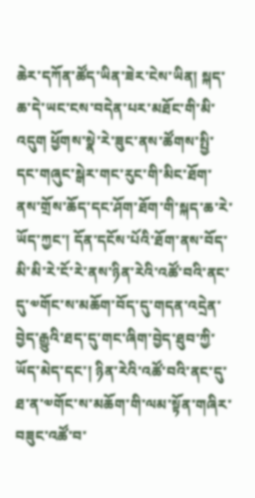ཆེར་དཀོན་ཚོད་ཡིན་ཟེར་ངེས་ཡིན། སྐད་ཆ་དེ་ཡང་ངས་བདེན་པར་མཐོང་གི་མི་འདུག ཕྱོགས་སྣེ་རེ་ཟུང་ནས་ཚོགས་སྤྱི་དང་གཞུང་སྒེར་གང་རུང་གི་མིང་ཐོག་ནས་གྲོས་ཆོད་དང་ཤོག་ཐོག་གི་སྐད་ཆ་རེ་ཡོད་ཀྱང་། དོན་དངོས་པོའི་ཐོག་ནས་བོད་མི་མི་རེ་ངོ་རེ་ནས་ཉིན་རེའི་འཚོ་བའི་ནང་དུ་༧གོང་ས་མཆོག་བོད་དུ་གདན་འདྲེན་བྱེད་རྒྱུའི་ཐད་དུ་གང་ཞིག་བྱེད་ཐུབ་ཀྱི་ཡོད་མེད་དང་། ཉིན་རེའི་འཚོ་བའི་ནང་དུ་ཐ་ན་༧གོང་ས་མཆོག་གི་ལམ་སྟོན་གཞིར་བཟུང་འཚོ་བ་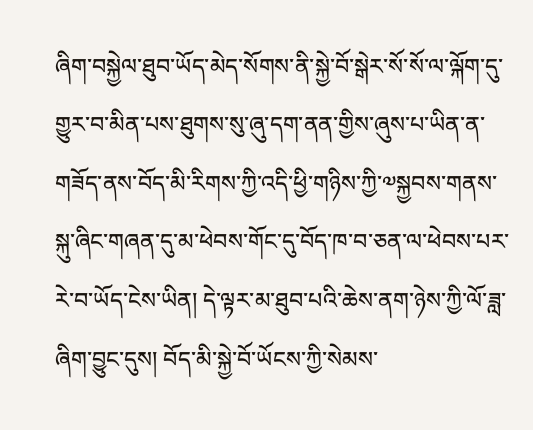ཞིག་བསྐྱེལ་ཐུབ་ཡོད་མེད་སོགས་ནི་སྐྱེ་བོ་སྒེར་སོ་སོ་ལ་ལྐོག་དུ་གྱུར་བ་མིན་པས་ཐུགས་སུ་ཞུ་དག་ནན་གྱིས་ཞུས་པ་ཡིན་ན་གཟོད་ནས་བོད་མི་རིགས་ཀྱི་འདི་ཕྱི་གཉིས་ཀྱི་༧སྐྱབས་གནས་སྐུ་ཞིང་གཞན་དུ་མ་ཕེབས་གོང་དུ་བོད་ཁ་བ་ཅན་ལ་ཕེབས་པར་རེ་བ་ཡོད་ངེས་ཡིན། དེ་ལྟར་མ་ཐུབ་པའི་ཆེས་ནག་ཉེས་ཀྱི་ལོ་ཟླ་ཞིག་བྱུང་དུས། བོད་མི་སྐྱེ་བོ་ཡོངས་ཀྱི་སེམས་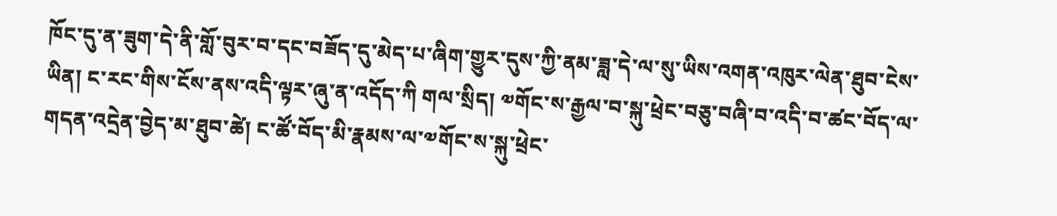ཁོང་དུ་ན་ཟུག་དེ་ནི་གློ་བུར་བ་དང་བཟོད་དུ་མེད་པ་ཞིག་གྱུར་དུས་ཀྱི་ནམ་ཟླ་དེ་ལ་སུ་ཡིས་འགན་འཁུར་ལེན་ཐུབ་ངེས་ཡིན། ང་རང་གིས་ངོས་ནས་འདི་ལྟར་ཞུ་ན་འདོད་ཀི གལ་སྲིད། ༧གོང་ས་རྒྱལ་བ་སྐུ་ཕྲེང་བཅུ་བཞི་བ་འདི་བ་ཚང་བོད་ལ་གདན་འདྲེན་བྱེད་མ་ཐུབ་ཚེ། ང་ཚོ་བོད་མི་རྣམས་ལ་༧གོང་ས་སྐུ་ཕྲེང་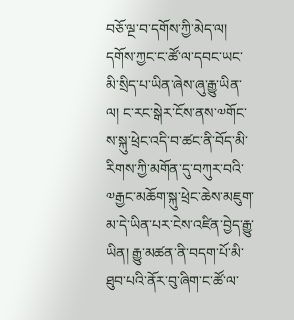བཅོ་ལྔ་བ་དགོས་ཀྱི་མེད་ལ། དགོས་ཀྱང་ང་ཚོ་ལ་དབང་ཡང་མི་སྲིད་པ་ཡིན་ཞེས་ཞུ་རྒྱུ་ཡིན་ལ། ང་རང་སྒེར་ངོས་ནས་༧གོང་ས་སྐུ་ཕྲེང་འདི་བ་ཚང་ནི་བོད་མི་རིགས་ཀྱི་མགོན་དུ་བཀུར་བའི་༧རྒྱང་མཆོག་སྐུ་ཕྲེང་ཆེས་མཇུག་མ་དེ་ཡིན་པར་ངེས་འཛིན་བྱེད་རྒྱུ་ཡིན། རྒྱུ་མཚན་ནི་བདག་པོ་མི་ཐུབ་པའི་ནོར་བུ་ཞིག་ང་ཚོ་ལ་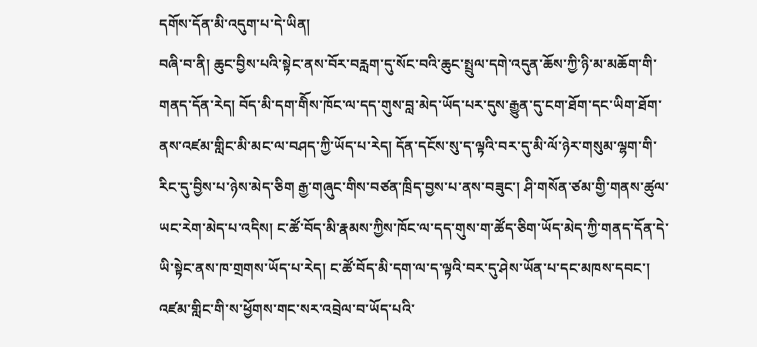དགོས་དོན་མི་འདུག་པ་དེ་ཡིན།
བཞི་བ་ནི། ཆུང་བྱིས་པའི་སྟེང་ནས་བོར་བརླག་དུ་སོང་བའི་ཆུང་སྤྲུལ་དགེ་འདུན་ཆོས་ཀྱི་ཉི་མ་མཆོག་གི་གནད་དོན་རེད། བོད་མི་དག་གིོས་ཁོང་ལ་དད་གུས་བླ་མེད་ཡོད་པར་དུས་རྒྱུན་དུ་ངག་ཐོག་དང་ཡིག་ཐོག་ནས་འཛམ་གླིང་མི་མང་ལ་བཤད་ཀྱི་ཡོད་པ་རེད། དོན་དངོས་སུ་ད་ལྟའི་བར་དུ་མི་ལོ་ཉེར་གསུམ་ལྷག་གི་རིང་དུ་བྱིས་པ་ཉེས་མེད་ཅིག རྒྱ་གཞུང་གིས་བཙན་ཁྲིད་བྱས་པ་ནས་བཟུང་། ཤི་གསོན་ཙམ་གྱི་གནས་ཚུལ་ཡང་རེག་མེད་པ་འདིས། ང་ཚོ་བོད་མི་རྣམས་ཀྱིས་ཁོང་ལ་དད་གུས་ག་ཚོད་ཅིག་ཡོད་མེད་ཀྱི་གནད་དོན་དེ་ཡི་སྟེང་ནས་ཁ་གྲགས་ཡོད་པ་རེད། ང་ཚོ་བོད་མི་དག་ལ་ད་ལྟའི་བར་དུ་ཤེས་ཡོན་པ་དང་མཁས་དབང་། འཛམ་གླིང་གི་ས་ཕྱོགས་གང་སར་འབྲེལ་བ་ཡོད་པའི་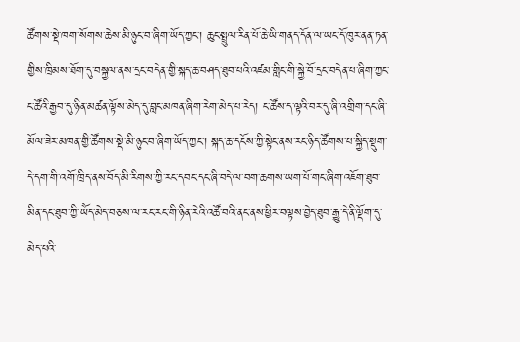ཚོགས་སྡེ་ཁག་སོགས་ཆེས་མི་ཉུང་བ་ཞིག་ཡོད་ཀྱང་། ཆུང་སྤྲུལ་རིན་པོ་ཆེ་ཡི་གནད་དོན་ལ་ཡང་དོ་ཁུར་ནན་ཏན་གྱིས་ཁྲིམས་ཐོག་དུ་བསྐྱལ་ནས་དྲང་བདེན་གྱི་སྐད་ཆ་བཤད་ཐུབ་པའི་འཛམ་གླིང་གི་སྐྱེ་བོ་དྲང་བདེན་པ་ཞིག་ཀྱང་ང་ཚོའི་རྒྱབ་དུ་ཉིན་མཚན་ལྟོས་མེད་དུ་བླང་མཁན་ཞིག་རེག་མེད་པ་རེད། ང་ཚོས་ད་ལྟའི་བར་དུ་ཞི་འགྲིག་དང་ཞི་མོལ་ཟེར་མཁན་གྱི་ཚོགས་སྡེ་མི་ཉུང་བ་ཞིག་ཡོད་ཀྱང་། སྐད་ཆ་དངོས་ཀྱི་སྟེང་ནས་རང་ཉིད་ཚོགས་པ་སྐྱིད་སྡུག་དེ་དག་གི་འགོ་ཁྲིད་ནས་བོད་མི་རིགས་ཀྱི་རང་དབང་དང་ཞི་བདེ་ལ་བག་ཆགས་ཡག་པོ་གང་ཞིག་འཇོག་ཐུབ་མིན་དང་ཐུབ་ཀྱི་ཡོེད་མེད་བཅས་ལ་རང་རང་གི་ཉིན་རེའི་འཚོ་བའི་ནང་ནས་ཕྱིར་བལྟས་བྱེད་ཐུབ་རྒྱུ་དེ་ནི་ལྡོག་དུ་མེད་པའི་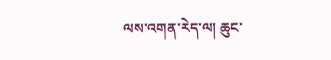ལས་འགན་རེད་ལ། ཆུང་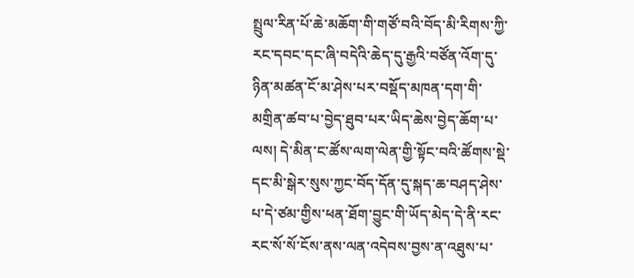སྤྲུལ་རིན་པོ་ཆེ་མཆོག་གི་གཙོ་བའི་བོད་མི་རིགས་ཀྱི་རང་དབང་དང་ཞི་བདེའི་ཆེད་དུ་རྒྱའི་བཙོན་འོག་དུ་ཉིན་མཚན་ངོ་མ་ཤེས་པར་བསྡོད་མཁན་དག་གི་མགྲིན་ཚབ་པ་བྱེད་ཐུབ་པར་ཡིད་ཆེས་བྱེད་ཆོག་པ་ལས། དེ་མིན་ང་ཚོས་ལག་ལེན་གྱི་སྟོང་བའི་ཚོགས་སྡེ་དང་མི་སྒེར་སུས་ཀྱང་བོད་དོན་དུ་སྐད་ཆ་བཤད་ཤེས་པ་དེ་ཙམ་གྱིས་ཕན་ཐོག་བྱུང་གི་ཡོད་མེད་དེ་ནི་རང་རང་སོ་སོ་ངོས་ནས་ལན་འདེབས་བྱས་ན་འཐུས་པ་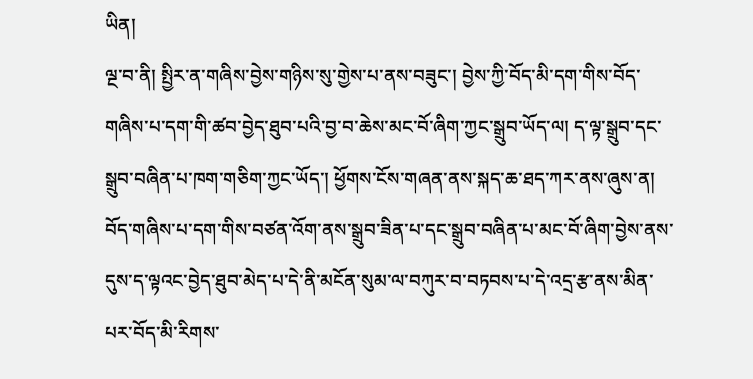ཡིན།
ལྔ་བ་ནི། སྤྱིར་ན་གཞིས་བྱེས་གཉིས་སུ་གྱེས་པ་ནས་བཟུང་། བྱེས་ཀྱི་བོད་མི་དག་གིས་བོད་གཞིས་པ་དག་གི་ཚབ་བྱེད་ཐུབ་པའི་བྱ་བ་ཆེས་མང་བོ་ཞིག་ཀྱང་སྒྲུབ་ཡོད་ལ། ད་ལྟ་སྒྲུབ་དང་སྒྲུབ་བཞིན་པ་ཁག་གཅིག་ཀྱང་ཡོད་། ཕྱོགས་ངོས་གཞན་ནས་སྐད་ཆ་ཐད་ཀར་ནས་ཞུས་ན། བོད་གཞིས་པ་དག་གིས་བཙན་འོག་ནས་སྒྲུབ་ཟིན་པ་དང་སྒྲུབ་བཞིན་པ་མང་བོ་ཞིག་བྱེས་ནས་དུས་ད་ལྟའང་བྱེད་ཐུབ་མེད་པ་དེ་ནི་མངོན་སུམ་ལ་བཀུར་བ་བཏབས་པ་དེ་འདྲ་རྩ་ནས་མིན་པར་བོད་མི་རིགས་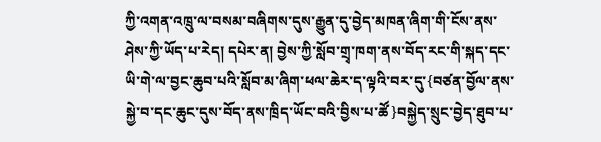ཀྱི་འགན་འཁྲུ་ལ་བསམ་བཞིགས་དུས་རྒྱུན་དུ་བྱེད་མཁན་ཞིག་གི་ངོས་ནས་ཤེས་ཀྱི་ཡོད་པ་རེད། དཔེར་ན། བྱེས་ཀྱི་སློབ་གྲྭ་ཁག་ནས་བོད་རང་གི་སྐད་དང་ཡི་གེ་ལ་བྱང་ཆུབ་པའི་སློབ་མ་ཞིག་ཕལ་ཆེར་ད་ལྟའི་བར་དུ་{བཙན་བྱོལ་ནས་སྐྱེ་བ་དང་ཆུང་དུས་བོད་ནས་ཁྲིད་ཡོང་བའི་བྱིས་པ་ཚོ}བསྐྱེད་སྲུང་བྱེད་ཐུབ་པ་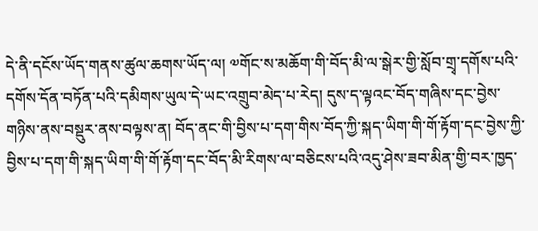དེ་ནི་དངོས་ཡོད་གནས་ཚུལ་ཆགས་ཡོད་ལ། ༧གོང་ས་མཆོག་གི་བོད་མི་ལ་སྒེར་གྱི་སློབ་གྲྭ་དགོས་པའི་དགོས་དོན་བཏོན་པའི་དམིགས་ཡུལ་དེ་ཡང་འགྲུབ་མེད་པ་རེད། དུས་ད་ལྟའང་བོད་གཞིས་དང་བྱེས་གཉིས་ནས་བསྡུར་ནས་བལྟས་ན། བོད་ནང་གི་བྱིས་པ་དག་གིས་བོད་ཀྱི་སྐད་ཡིག་གི་གོ་རྟོག་དང་བྱེས་ཀྱི་བྱིས་པ་དག་གི་སྐད་ཡིག་གི་གོ་རྟོག་དང་བོད་མི་རིགས་ལ་བཅིངས་པའི་འདུ་ཤེས་ཟབ་མིན་གྱི་བར་ཁྱད་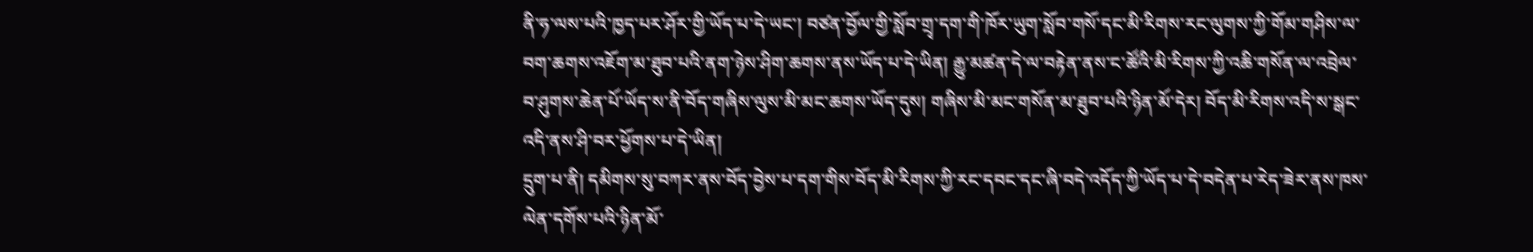ནི་ཧ་ལས་པའི་ཁྱད་པར་ཤོར་གྱི་ཡོད་པ་དེ་ཡང་། བཙན་བྱོལ་གྱི་སློབ་གྲྭ་དག་གི་ཁོར་ཡུག་སློབ་གསོ་དང་མི་རིགས་རང་ལུགས་ཀྱི་གོམ་གཤིས་ལ་བག་ཆགས་འཇོག་མ་ཐུབ་པའི་ནག་ཉེས་ཤིག་ཆགས་ནས་ཡོད་པ་དེ་ཡིན། རྒྱུ་མཚན་དེ་ལ་བརྟེན་ནས་ང་ཚོའི་མི་རིགས་ཀྱི་འཆི་གསོན་ལ་འབྲེལ་བ་ཤུགས་ཆེན་པོ་ཡོད་ས་ནི་བོད་གཞིས་ལུས་མི་མང་ཆགས་ཡོད་དུས། གཞིས་མི་མང་གསོན་མ་ཐུབ་པའི་ཉིན་མོ་དེར། བོད་མི་རིགས་འདི་ས་སྒང་འདི་ནས་ཤི་བར་ཕྱོགས་པ་དེ་ཡིན།
དྲུག་པ་ནི། དམིགས་སུ་བཀར་ནས་བོད་བྱེས་པ་དག་གིས་བོད་མི་རིགས་ཀྱི་རང་དབང་དང་ཞི་བདེ་འདོད་ཀྱི་ཡོད་པ་དེ་བདེན་པ་རེད་ཟེར་ནས་ཁས་ལེན་དགོས་པའི་ཉིན་མོ་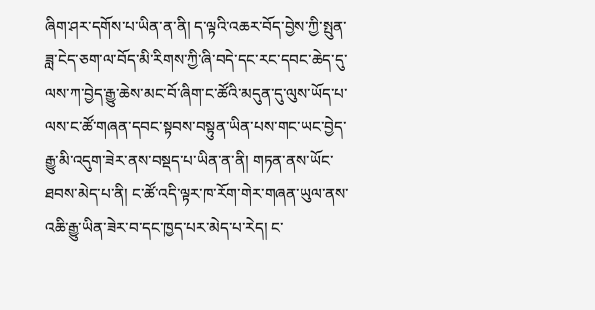ཞིག་ཤར་དགོས་པ་ཡིན་ན་ནི། ད་ལྟའི་འཆར་བོད་བྱེས་ཀྱི་སྤུན་ཟླ་ངེད་ཅག་ལ་བོད་མི་རིགས་ཀྱི་ཞི་བདེ་དང་རང་དབང་ཆེད་དུ་ལས་ཀ་བྱེད་རྒྱུ་ཆེས་མང་བོ་ཞིག་ང་ཚོའི་མདུན་དུ་ལུས་ཡོད་པ་ལས་ང་ཚོ་གཞན་དབང་སྟབས་བསྟུན་ཡིན་པས་གང་ཡང་བྱེད་རྒྱུ་མི་འདུག་ཟེར་ནས་བསྡད་པ་ཡིན་ན་ནི། གཏན་ནས་ཡོང་ཐབས་མེད་པ་ནི། ང་ཚོ་འདི་ལྟར་ཁ་རོག་གེར་གཞན་ཡུལ་ནས་འཆི་རྒྱུ་ཡིན་ཟེར་བ་དང་ཁྱད་པར་མེད་པ་རེད། ང་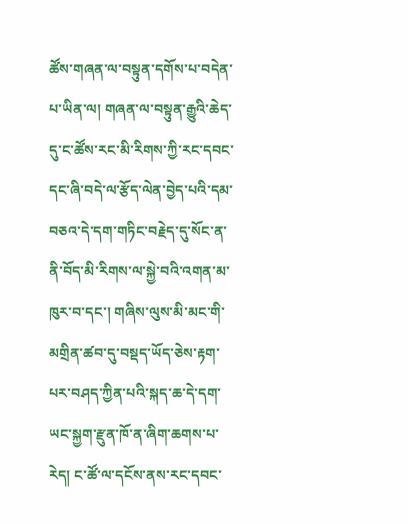ཚོས་གཞན་ལ་བསྟུན་དགོས་པ་བདེན་པ་ཡིན་ལ། གཞན་ལ་བསྟུན་རྒྱུའི་ཆེད་དུ་ང་ཚོས་རང་མི་རིགས་ཀྱི་རང་དབང་དང་ཞི་བདེ་ལ་རྩོད་ལེན་བྱེད་པའི་དམ་བཅའ་དེ་དག་གཏིང་བརྗེད་དུ་སོང་ན་ནི་བོད་མི་རིགས་ལ་སྐྱེ་བའི་འགན་མ་ཁུར་བ་དང་། གཞིས་ལུས་མི་མང་གི་མགྲིན་ཚབ་དུ་བསྡད་ཡོད་ཅེས་རྟག་པར་བཤད་ཀྱིན་པའི་སྐད་ཆ་དེ་དག་ཡང་སྐྱག་རྫུན་ཁོ་ན་ཞིག་ཆགས་པ་རེད། ང་ཚོ་ལ་དངོས་ནས་རང་དབང་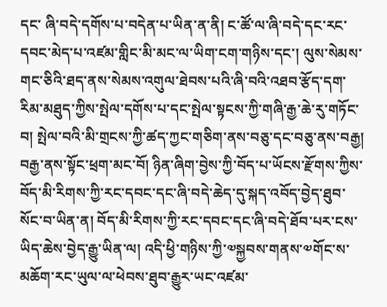དང་ ཞི་བདེ་དགོས་པ་བདེན་པ་ཡིན་ན་ནི། ང་ཚོ་ལ་ཞི་བདེ་དང་རང་དབང་མེད་པ་འཛམ་གླིང་མི་མང་ལ་ཡིག་ངག་གཉིས་དང་། ལུས་སེམས་གང་ཅིའི་ཐད་ནས་སེམས་འགུལ་ཐེབས་པའི་ཞི་བའི་འཐབ་རྩོད་དག་རིམ་མཐུད་ཀྱིས་སྤེལ་དགོས་པ་དང་སྤེལ་སྟངས་ཀྱི་གཞི་རྒྱ་ཆེ་རུ་གཏོང་བ། སྤེལ་བའི་མི་གྲངས་ཀྱི་ཚད་ཀྱང་གཅིག་ནས་བཅུ་དང་བཅུ་ནས་བརྒྱ། བརྒྱ་ནས་སྟོང་ཕྲག་མང་བོ། ཉིན་ཞིག་བྱེས་ཀྱི་བོད་པ་ཡོངས་རྫོགས་ཀྱིས་བོད་མི་རིགས་ཀྱི་རང་དབང་དང་ཞི་བདེ་ཆེད་དུ་སྐད་འབོད་བྱེད་ཐུབ་སོང་བ་ཡིན་ན། བོད་མི་རིགས་ཀྱི་རང་དབང་དང་ཞི་བདེ་ཐོབ་པར་ངས་ཡིད་ཆེས་བྱེད་རྒྱུ་ཡིན་ལ། འདི་ཕྱི་གཉིས་ཀྱི་༧སྐྱབས་གནས་༧གོང་ས་མཆོག་རང་ཡུལ་ལ་ཕེབས་ཐུབ་རྒྱུར་ཡང་འཛམ་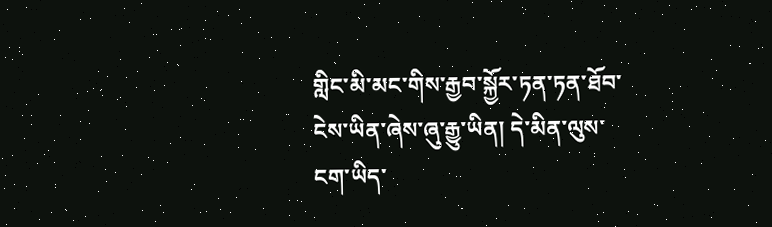གླིང་མི་མང་གིས་རྒྱབ་སྐྱོར་ཏན་ཏན་ཐོབ་ངེས་ཡིན་ཞེས་ཞུ་རྒྱུ་ཡིན། དེ་མིན་ལུས་ངག་ཡིད་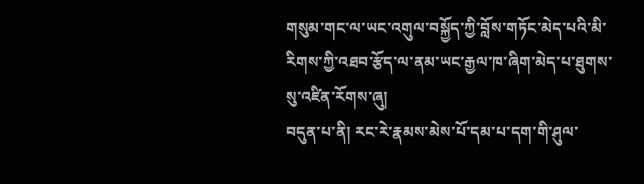གསུམ་གང་ལ་ཡང་འགུལ་བསྐྱོད་ཀྱི་བློས་གཏོང་མེད་པའི་མི་རིགས་ཀྱི་འཐབ་རྩོད་ལ་ནམ་ཡང་རྒྱལ་ཁ་ཞིག་མེད་པ་ཐུགས་སུ་འཛིན་རོགས་ཞུ།
བདུན་པ་ནི། རང་རེ་རྣམས་མེས་པོ་དམ་པ་དག་གི་ཤུལ་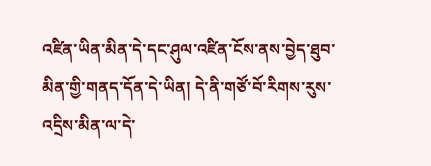འཛིན་ཡིན་མིན་དེ་དང་ཤུལ་འཛིན་ངོས་ནས་བྱེད་ཐུབ་མིན་གྱི་གནད་དོན་དེ་ཡིན། དེ་ནི་གཙོ་བོ་རིགས་རུས་འདྲིས་མིན་ལ་དེ་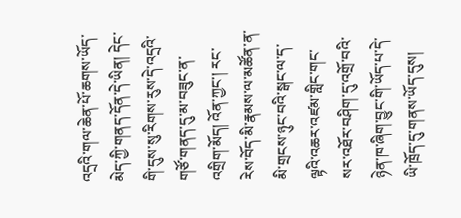འདྲའི་གལ་ཆེན་པོ་ཆགས་ཡོད་མེད་ཀྱི་གནད་དོན་དེ་ཡིན། དེང་གི་དུས་སུ་རིགས་རུས་དེ་འདྲའི་གཙོ་གནད་དུ་མ་བཟུང་ན་འགྲིག་མོད། འོན་ཀྱང་། རང་རེས་བོད་མི་རྣམས་ལ་མཚོན་ན་མི་གྲངས་ཉུང་བའི་སྒང་ལ་ད་ལྟའི་འཆར་འཛམ་གླིང་གང་སར་འཐོར་བཤིག་དུ་འགྲོ་བའི་ཉེན་ཁ་ཞིག་བྱུང་གི་ཡོད་པ་དེ་ཡི་ཁྲོད་དུ་གནས་ཡོད་དུས།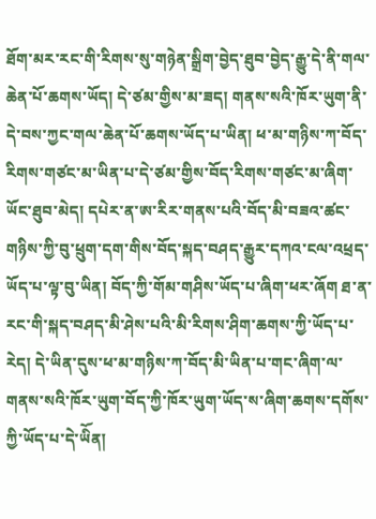ཐོག་མར་རང་གི་རིགས་སུ་གཉེན་སྒྲིག་བྱེད་ཐུབ་བྱེད་རྒྱུ་དེ་ནི་གལ་ཆེན་པོ་ཆགས་ཡོད། དེ་ཙམ་གྱིས་མ་ཟད། གནས་སའི་ཁོར་ཡུག་ནི་དེ་བས་ཀྱང་གལ་ཆེན་པོ་ཆགས་ཡོད་པ་ཡིན། ཕ་མ་གཉིས་ཀ་བོད་རིགས་གཙང་མ་ཡིན་པ་དེ་ཙམ་གྱིས་བོད་རིགས་གཙང་མ་ཞིག་ཡོང་ཐུབ་མེད། དཔེར་ན་ཨ་རིར་གནས་པའི་བོད་མི་བཟའ་ཚང་གཉིས་ཀྱི་བུ་ཕྲུག་དག་གིས་བོད་སྐད་བཤད་རྒྱུར་དཀའ་ངལ་འཕྲད་ཡོད་པ་ལྟ་བུ་ཡིན། བོད་ཀྱི་གོམ་གཤིས་ཡོད་པ་ཞིག་ཕར་ཞོག ཐ་ན་རང་གི་སྐད་བཤད་མི་ཤེས་པའི་མི་རིགས་ཤིག་ཆགས་ཀྱི་ཡོད་པ་རེད། དེ་ཡིན་དུས་ཕ་མ་གཉིས་ཀ་བོད་མི་ཡིན་པ་གང་ཞིག་ལ་གནས་སའི་ཁོར་ཡུག་བོད་ཀྱི་ཁོར་ཡུག་ཡོད་ས་ཞིག་ཆགས་དགོས་ཀྱི་ཡོད་པ་དེ་ཡིོན།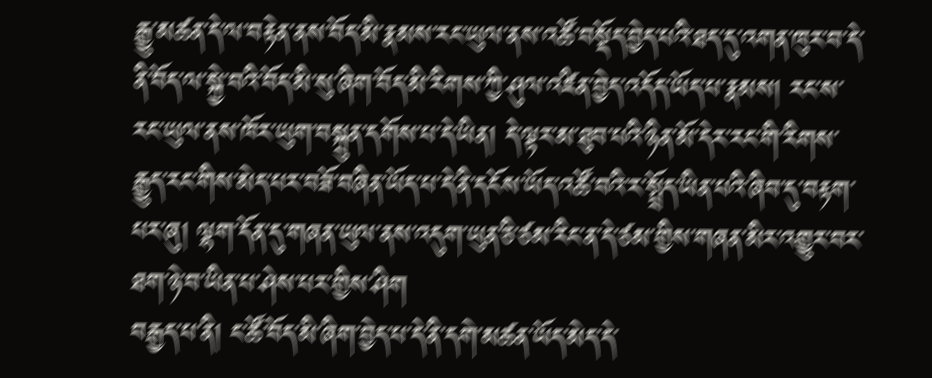རྒྱུ་མཚན་དེ་ལ་བརྟེན་ནས་བོད་མི་རྣམས་རང་ཡུལ་ནས་འཚོ་བསྡོད་བྱེད་པའི་ཐད་དུ་འགན་ཁུར་བ་དེ་ནི་བོད་ལ་སྐྱེ་བའི་བོད་མི་སུ་ཞིག་བོད་མི་རིགས་ཀྱི་ཤུལ་འཛིན་བྱེད་འདོད་ཡོད་པ་རྣམས། རང་ས་རང་ཡུལ་ནས་ཁོར་ཡུག་བསྐྲུན་དགོས་པ་དེ་ཡིན། དེ་ལྟར་མ་ཐུབ་པའི་ཉིན་མོ་དེར་རང་གི་རིགས་རྒྱུད་རང་གིས་མེད་པར་བཟོ་བཞིན་ཡོད་པ་དེ་ནི་དངོས་ཡོད་འཚོ་བའི་ར་སྤྲོད་ཡིན་པའི་ཞིབ་དུ་བརྟག་པར་ཞུ། ལྷག་དོན་དུ་གཞན་ཡུལ་ནས་འདུག་ཡུན་ཅི་ཙམ་རིང་ན་དེ་ཙམ་གྱིས་གཞན་མིར་འགྱུར་བར་ཐག་ཉེ་བ་ཡིན་པ་ཤེས་པར་གྱིས་ཤིག
བརྒྱད་པ་ནི། ང་ཚོ་བོད་མི་ཞིག་བྱེད་པ་དེ་ནི་དགེ་མཚན་ཡོད་མེད་དེ་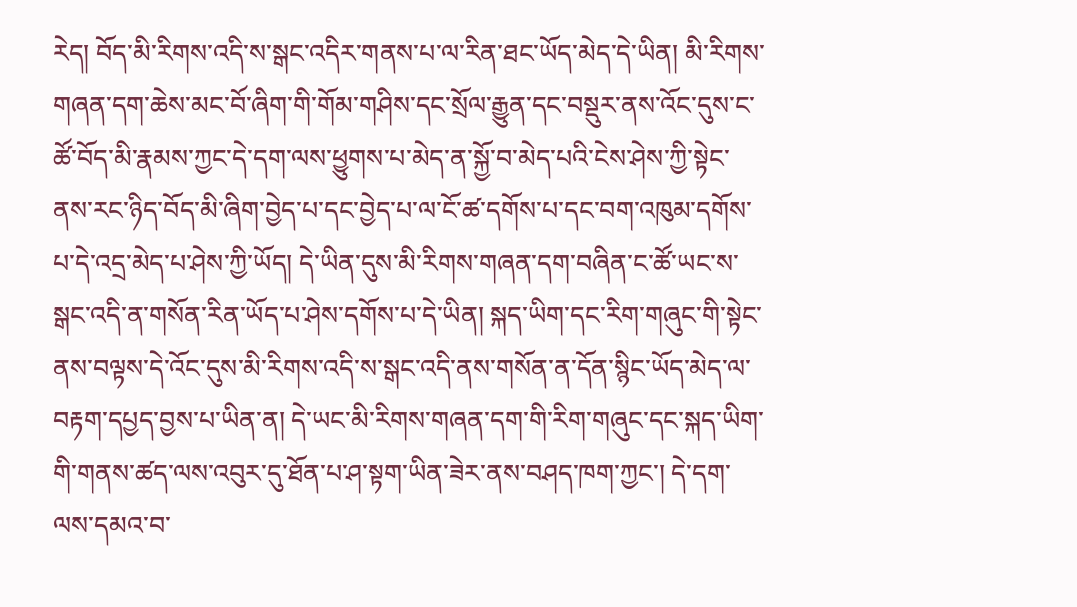རེད། བོད་མི་རིགས་འདི་ས་སྒང་འདིར་གནས་པ་ལ་རིན་ཐང་ཡོད་མེད་དེ་ཡིན། མི་རིགས་གཞན་དག་ཆེས་མང་བོ་ཞིག་གི་གོམ་གཤིས་དང་སྲོལ་རྒྱུན་དང་བསྡུར་ནས་འོང་དུས་ང་ཚོ་བོད་མི་རྣམས་ཀྱང་དེ་དག་ལས་ཕྱུགས་པ་མེད་ན་སྐྱོ་བ་མེད་པའི་ངེས་ཤེས་ཀྱི་སྟེང་ནས་རང་ཉིད་བོད་མི་ཞིག་བྱེད་པ་དང་བྱེད་པ་ལ་ངོ་ཚ་དགོས་པ་དང་བག་འཁུམ་དགོས་པ་དེ་འདྲ་མེད་པ་ཤེས་ཀྱི་ཡོད། དེ་ཡིན་དུས་མི་རིགས་གཞན་དག་བཞིན་ང་ཚོ་ཡང་ས་སྒང་འདི་ན་གསོན་རིན་ཡོད་པ་ཤེས་དགོས་པ་དེ་ཡིན། སྐད་ཡིག་དང་རིག་གཞུང་གི་སྟེང་ནས་བལྟས་དེ་འོང་དུས་མི་རིགས་འདི་ས་སྒང་འདི་ནས་གསོན་ན་དོན་སྙིང་ཡོད་མེད་ལ་བརྟག་དཔྱད་བྱས་པ་ཡིན་ན། དེ་ཡང་མི་རིགས་གཞན་དག་གི་རིག་གཞུང་དང་སྐད་ཡིག་གི་གནས་ཚད་ལས་འབུར་དུ་ཐོན་པ་ཤ་སྟག་ཡིན་ཟེར་ནས་བཤད་ཁག་ཀྱང་། དེ་དག་ལས་དམའ་བ་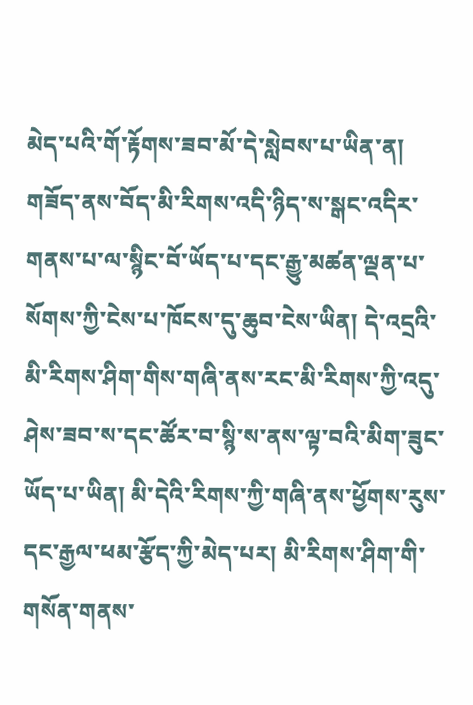མེད་པའི་གོ་རྟོགས་ཟབ་མོ་དེ་སླེབས་པ་ཡིན་ན། གཟོད་ནས་བོད་མི་རིགས་འདི་ཉིད་ས་སྒང་འདིར་གནས་པ་ལ་སྙིང་བོ་ཡོད་པ་དང་རྒྱུ་མཚན་ལྡན་པ་སོགས་ཀྱི་ངེས་པ་ཁོངས་དུ་ཆུབ་ངེས་ཡིན། དེ་འདྲའི་མི་རིགས་ཤིག་གིས་གཞི་ནས་རང་མི་རིགས་ཀྱི་འདུ་ཤེས་ཟབ་ས་དང་ཚོར་བ་སྙི་ས་ནས་ལྟ་བའི་མིག་ཟུང་ཡོད་པ་ཡིན། མི་དེའི་རིགས་ཀྱི་གཞི་ནས་ཕྱོགས་རུས་དང་རྒྱལ་ཕམ་རྩོད་ཀྱི་མེད་པར། མི་རིགས་ཤིག་གི་གསོན་གནས་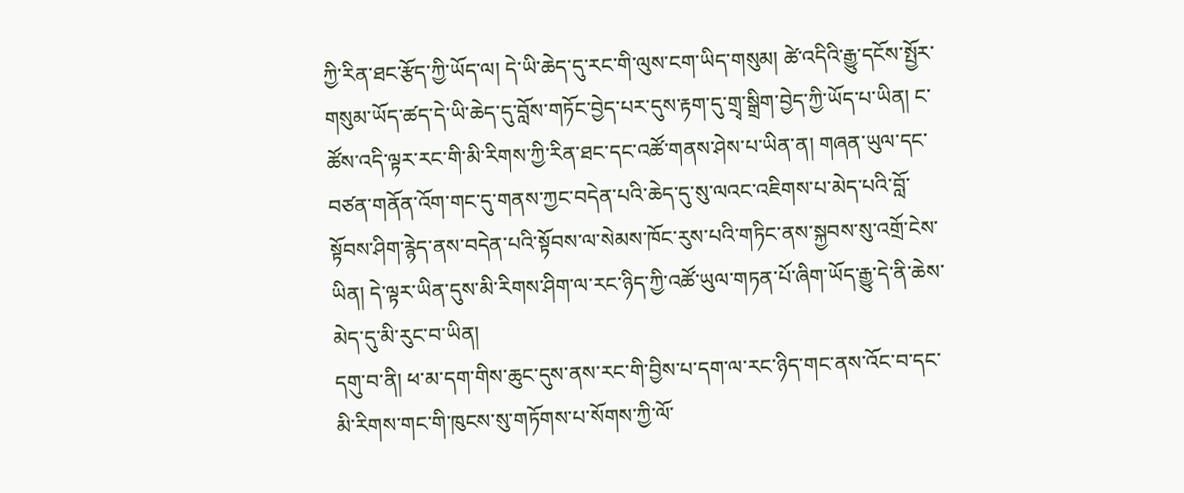ཀྱི་རིན་ཐང་རྩོད་ཀྱི་ཡོད་ལ། དེ་ཡི་ཆེད་དུ་རང་གི་ལུས་ངག་ཡིད་གསུམ། ཚེ་འདིའི་རྒྱུ་དངོས་སྤྱོར་གསུམ་ཡོད་ཚད་དེ་ཡི་ཆེད་དུ་བློས་གཏོང་བྱེད་པར་དུས་རྟག་དུ་གྲྭ་སྒྲིག་བྱེད་ཀྱི་ཡོད་པ་ཡིན། ང་ཚོས་འདི་ལྟར་རང་གི་མི་རིགས་ཀྱི་རིན་ཐང་དང་འཚོ་གནས་ཤེས་པ་ཡིན་ན། གཞན་ཡུལ་དང་བཙན་གནོན་འོག་གང་དུ་གནས་ཀྱང་བདེན་པའི་ཆེད་དུ་སུ་ལའང་འཇིགས་པ་མེད་པའི་བློ་སྟོབས་ཤིག་རྙེད་ནས་བདེན་པའི་སྟོབས་ལ་སེམས་ཁོང་རུས་པའི་གཏིང་ནས་སྐྱབས་སུ་འགྲོ་ངེས་ཡིན། དེ་ལྟར་ཡིན་དུས་མི་རིགས་ཤིག་ལ་རང་ཉིད་ཀྱི་འཚོ་ཡུལ་གཏན་པོ་ཞིག་ཡོད་རྒྱུ་དེ་ནི་ཆེས་མེད་དུ་མི་རུང་བ་ཡིན།
དགུ་བ་ནི། ཕ་མ་དག་གིས་ཆུང་དུས་ནས་རང་གི་བྱིས་པ་དག་ལ་རང་ཉིད་གང་ནས་འོང་བ་དང་མི་རིགས་གང་གི་ཁུངས་སུ་གཏོགས་པ་སོགས་ཀྱི་ལོ་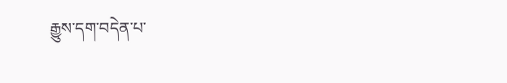རྒྱུས་དག་བདེན་པ་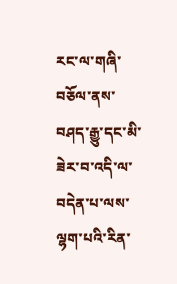རང་ལ་གཞི་བཅོལ་ནས་བཤད་རྒྱུ་དང་མི་ཟེར་བ་འདི་ལ་བདེན་པ་ལས་ལྷག་པའི་རིན་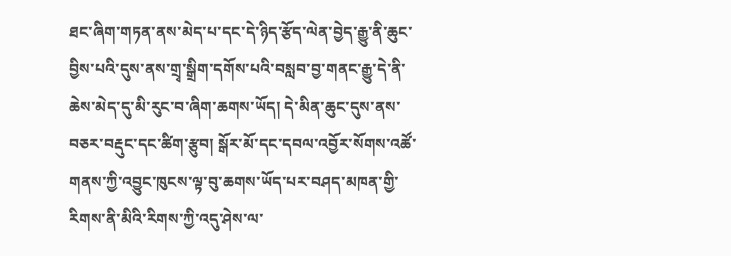ཐང་ཞིག་གཏན་ནས་མེད་པ་དང་དེ་ཉིད་རྩོད་ལེན་བྱེད་རྒྱུ་ནི་ཆུང་བྱིས་པའི་དུས་ནས་གྲྭ་སྒྲིག་དགོས་པའི་བསླབ་བྱ་གནང་རྒྱུ་དེ་ནི་ཆེས་མེད་དུ་མི་རུང་བ་ཞིག་ཆགས་ཡོད། དེ་མིན་ཆུང་དུས་ནས་བཅར་བརྡུང་དང་ཚིག་རྩུབ། སྒོར་མོ་དང་དབལ་འབྱོར་སོགས་འཚོ་གནས་ཀྱི་འབྱུང་ཁུངས་ལྟ་བུ་ཆགས་ཡོད་པར་བཤད་མཁན་གྱི་རིགས་ནི་མིའི་རིགས་ཀྱི་འདུ་ཤེས་ལ་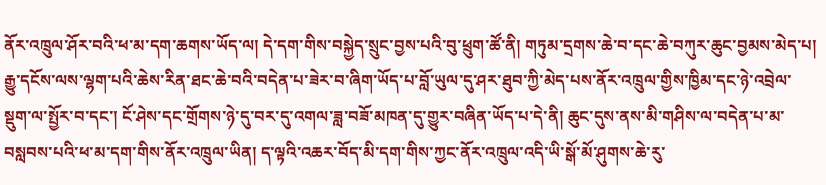ནོར་འཁྲུལ་ཤོར་བའི་ཕ་མ་དག་ཆགས་ཡོད་ལ། དེ་དག་གིས་བསྐྱེད་སྲུང་བྱས་པའི་བུ་ཕྲུག་ཚོ་ནི། གཏུམ་དྲགས་ཆེ་བ་དང་ཆེ་བཀུར་ཆུང་བྱམས་མེད་པ། རྒྱུ་དངོས་ལས་ལྷག་པའི་ཆེས་རིན་ཐང་ཆེ་བའི་བདེན་པ་ཟེར་བ་ཞིག་ཡོད་པ་བློ་ཡུལ་དུ་ཤར་ཐུབ་ཀྱི་མེད་པས་ནོར་འཁྲུལ་གྱིས་ཁྱིམ་དང་ཉེ་འབྲེལ་སྡུག་ལ་སྤྱོར་བ་དང་། ངོ་ཤེས་དང་གྲོགས་ཉེ་དུ་བར་དུ་འགལ་ཟླ་བཟོ་མཁན་དུ་གྱུར་བཞིན་ཡོད་པ་དེ་ནི། ཆུང་དུས་ནས་མི་གཤིས་ལ་བདེན་པ་མ་བསླབས་པའི་ཕ་མ་དག་གིས་ནོར་འཁྲུལ་ཡིན། ད་ལྟའི་འཆར་བོད་མི་དག་གིས་ཀྱང་ནོར་འཁྲུལ་འདི་ཡི་སྒོ་མོ་ཤུགས་ཆེ་རུ་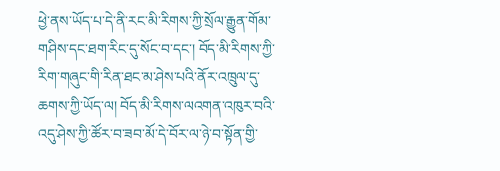ཕྱེ་ནས་ཡོད་པ་དེ་ནི་རང་མི་རིགས་ཀྱི་སྲོལ་རྒྱུན་གོམ་གཤིས་དང་ཐག་རིང་དུ་སོང་བ་དང་། བོད་མི་རིགས་ཀྱི་རིག་གཞུང་གི་རིན་ཐང་མ་ཤེས་པའི་ནོར་འཁྲུལ་དུ་ཆགས་ཀྱི་ཡོད་ལ། བོད་མི་རིགས་ལའགན་འཁུར་བའི་འདུ་ཤེས་ཀྱི་ཚོར་བ་ཟབ་མོ་དེ་བོར་ལ་ཉེ་བ་སྟོན་གྱི་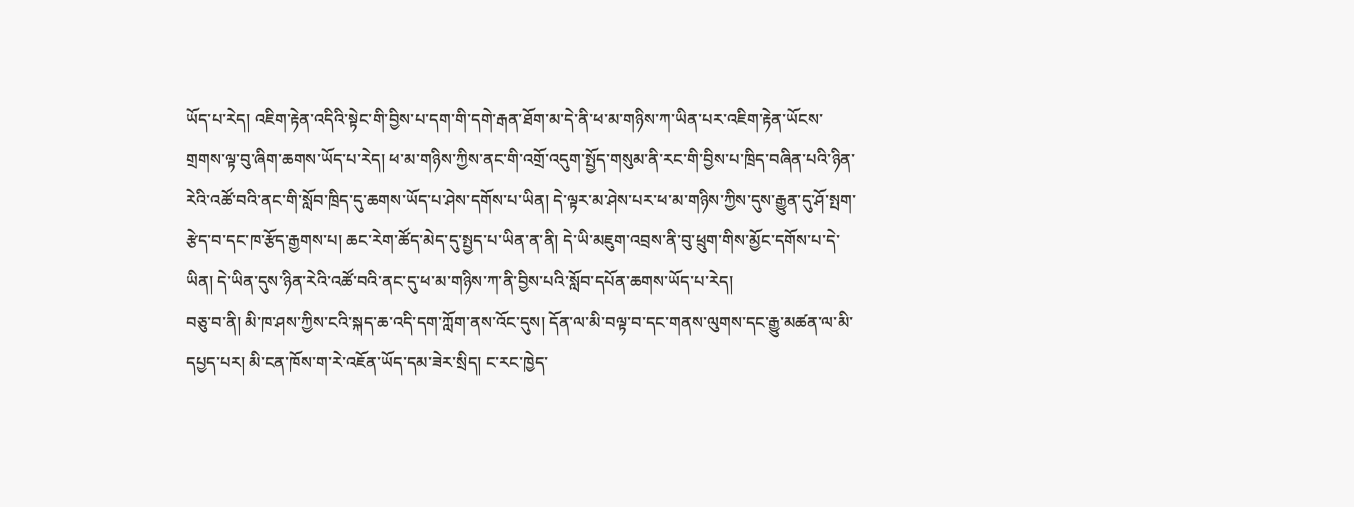ཡོད་པ་རེད། འཇིག་རྟེན་འདིའི་སྟེང་གི་བྱིས་པ་དག་གི་དགེ་རྒན་ཐོག་མ་དེ་ནི་ཕ་མ་གཉིས་ཀ་ཡིན་པར་འཇིག་རྟེན་ཡོངས་གྲགས་ལྟ་བུ་ཞིག་ཆགས་ཡོད་པ་རེད། ཕ་མ་གཉིས་ཀྱིས་ནང་གི་འགྲོ་འདུག་སྤྱོད་གསུམ་ནི་རང་གི་བྱིས་པ་ཁྲིད་བཞིན་པའི་ཉིན་རེའི་འཚོ་བའི་ནང་གི་སློབ་ཁྲིད་དུ་ཆགས་ཡོད་པ་ཤེས་དགོས་པ་ཡིན། དེ་ལྟར་མ་ཤེས་པར་ཕ་མ་གཉིས་ཀྱིས་དུས་རྒྱུན་དུ་ཤོ་སྤག་རྩེད་བ་དང་ཁ་རྩོད་རྒྱགས་པ། ཆང་རེག་ཚོད་མེད་དུ་སྤྱད་པ་ཡིན་ན་ནི། དེ་ཡི་མཇུག་འབྲས་ནི་བུ་ཕྲུག་གིས་མྱོང་དགོས་པ་དེ་ཡིན། དེ་ཡིན་དུས་ཉིན་རེའི་འཚོ་བའི་ནང་དུ་ཕ་མ་གཉིས་ཀ་ནི་བྱིས་པའི་སློབ་དཔོན་ཆགས་ཡོད་པ་རེད།
བཅུ་བ་ནི། མི་ཁ་ཤས་ཀྱིས་ངའི་སྐད་ཆ་འདི་དག་ཀློག་ནས་འོང་དུས། དོན་ལ་མི་བལྟ་བ་དང་གནས་ལུགས་དང་རྒྱུ་མཚན་ལ་མི་དཔྱད་པར། མི་ངན་ཁོས་ག་རེ་འཇོན་ཡོད་དམ་ཟེར་སྲིད། ང་རང་ཁྱེད་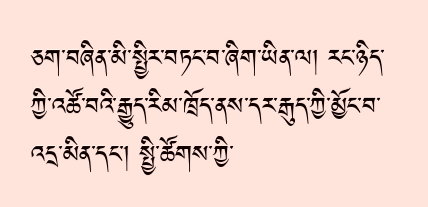ཅག་བཞིན་མི་སྤྱིར་བཏང་བ་ཞིག་ཡིན་ལ། རང་ཉིད་ཀྱི་འཚོ་བའི་རྒྱུད་རིམ་ཁྲོད་ནས་དར་རྒུད་ཀྱི་མྱོང་བ་འདྲ་མིན་དང་། སྤྱི་ཚོགས་ཀྱི་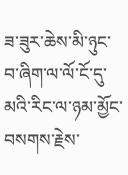ཟ་ཟུར་ཆེས་མི་ཉུང་བ་ཞིག་ལ་ལོ་ངོ་དུ་མའི་རིང་ལ་ཉམ་མྱོང་བསགས་རྗེས་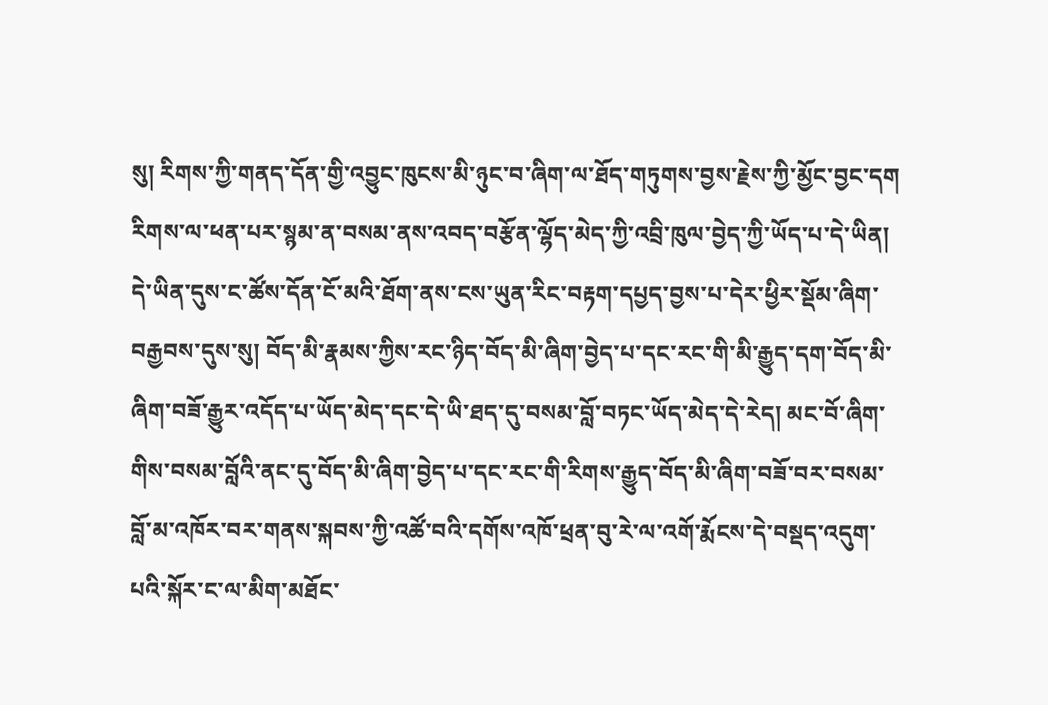སུ། རིགས་ཀྱི་གནད་དོན་གྱི་འབྱུང་ཁུངས་མི་ཉུང་བ་ཞིག་ལ་ཐོད་གཏུགས་བྱས་རྗེས་ཀྱི་མྱོང་བྱང་དག རིགས་ལ་ཕན་པར་སྙམ་ན་བསམ་ནས་འབད་བརྩོན་ལྷོད་མེད་ཀྱི་འབྲི་ཁུལ་བྱེད་ཀྱི་ཡོད་པ་དེ་ཡིན། དེ་ཡིན་དུས་ང་ཚོས་དོན་ངོ་མའི་ཐོག་ནས་ངས་ཡུན་རིང་བརྟག་དཔྱད་བྱས་པ་དེར་ཕྱིར་སྡོམ་ཞིག་བརྒྱབས་དུས་སུ། བོད་མི་རྣམས་ཀྱིས་རང་ཉིད་བོད་མི་ཞིག་བྱེད་པ་དང་རང་གི་མི་རྒྱུད་དག་བོད་མི་ཞིག་བཟོ་རྒྱུར་འདོད་པ་ཡོད་མེད་དང་དེ་ཡི་ཐད་དུ་བསམ་བློ་བཏང་ཡོད་མེད་དེ་རེད། མང་བོ་ཞིག་གིས་བསམ་བློའི་ནང་དུ་བོད་མི་ཞིག་བྱེད་པ་དང་རང་གི་རིགས་རྒྱུད་བོད་མི་ཞིག་བཟོ་བར་བསམ་བློ་མ་འཁོར་བར་གནས་སྐབས་ཀྱི་འཚོ་བའི་དགོས་འཁོ་ཕྲན་བུ་རེ་ལ་འགོ་རྨོངས་དེ་བསྡད་འདུག་པའི་སྐོར་ང་ལ་མིག་མཐོང་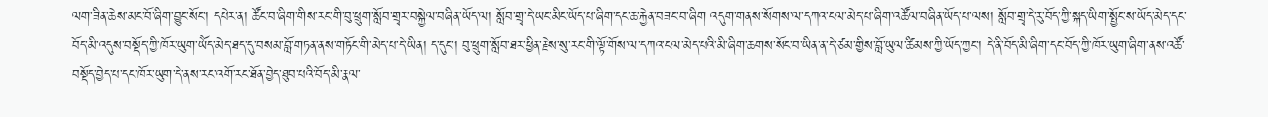ལག་ཟིན་ཆེས་མང་བོ་ཞིག་བྱུང་སོང་། དཔེར་ན། ཚོང་བ་ཞིག་གིས་རང་གི་བུ་ཕྲུག་སློབ་གྲྭར་བསྐྱེལ་བཞིན་ཡོད་ལ། སློབ་གྲྭ་དེ་ཡང་མིང་ཡོད་པ་ཞིག་དང་ཆ་རྐྱེན་བཟང་བ་ཞིག འདུག་གནས་སོགས་ལ་དཀའ་ངལ་མེད་པ་ཞིག་འཚོལ་བཞིན་ཡོད་པ་ལས། སློབ་གྲྭ་དེ་རུ་བོད་ཀྱི་སྐད་ཡིག་སྤྱོང་ས་ཡོད་མེད་དང་བོད་མི་འདུས་བསྡོད་ཀྱི་ཁོར་ཡུག་ཡོེད་མེད་ཐད་དུ་བསམ་བློ་གཏན་ནས་གཏོང་གི་མེད་པ་དེ་ཡིན། ད་དུང་། བུ་ཕྲུག་སློབ་ཐར་ཕྱིན་རྗེས་སུ་རང་གི་ལྟོ་གོས་ལ་དཀའ་ངལ་མེད་པའི་མི་ཞིག་ཆགས་སོང་བ་ཡིན་ན་དེ་ཙམ་གྱིས་བློ་ཡུལ་ཚིམས་ཀྱི་ཡོད་ཀྱང་། དེ་ནི་བོད་མི་ཞིག་དང་བོད་ཀྱི་ཁོར་ཡུག་ཞིག་ནས་འཚོ་བསྡོད་བྱེད་པ་དང་ཁོར་ཡུག་དེ་ནས་རང་འགོ་རང་ཐོན་བྱེད་ཐུབ་པའི་བོད་མི་རྣལ་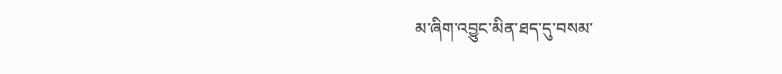མ་ཞིག་འབྱུང་མིན་ཐད་དུ་བསམ་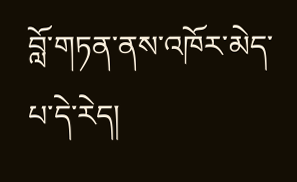བློ་གཏན་ནས་འཁོར་མེད་པ་དེ་རེད།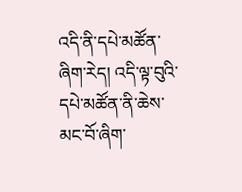འདི་ནི་དཔེ་མཚོན་ཞིག་རེད། འདི་ལྟ་བུའི་དཔེ་མཚོན་ནི་ཆེས་མང་བོ་ཞིག་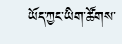ཡོད་ཀྱང་ཡིག་ཚོགས་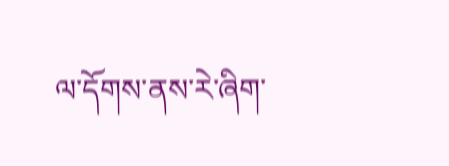ལ་དོགས་ནས་རེ་ཞིག་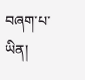བཞག་པ་ཡིན།